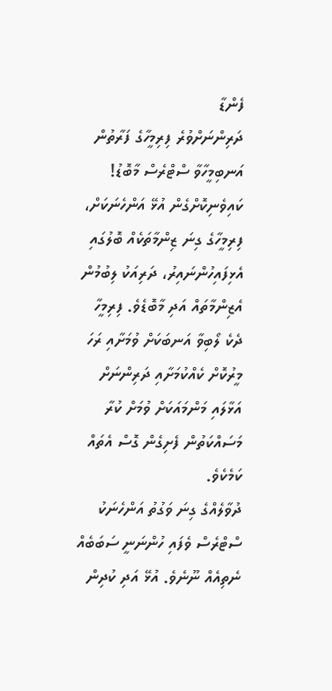ފެންޑާ
ދަރިންނަށްވުރެ ފިރިމީހާގެ ފަރާތުން އަނބިމީހާވާ ސްޓްރެސް މާބޮޑު!
ކައިވެނިކޮށްގެން އުޅޭ އަންހެނަކަށް، ފިރިމީހާގެ ގިނަ ޒިންމާތަކެއް ބޮލުގައި އެޅިފައިހުންނައިރު، ދަރިއަކު ލިބުމުން އެޒިންމާތައް އަދި މާބޮޑެވެ. ފިރިމީހާ ދެކެ ލޯބިވާ އަނބަކަށް ވުމަށާއި ރަހަ މީރުކޮށް ކެއްކުމަށާއި ދަރިންނަށް އަޅާލައި މަންމައަކަށް ވުމަށް ކުރާ މަސައްކަތުން ފެށިގެން ގޮސް އެތައް ކަމެކެވެ.
ދުވާލެއްގެ ގިނަ ވަގުތު އަންހެނަކު ސްޓްރެސް ވެފައި ހުންނަނީ ސަބަބެއް ނެތިއެއް ނޫނެވެ. އުޅޭ އަދި ކުދިން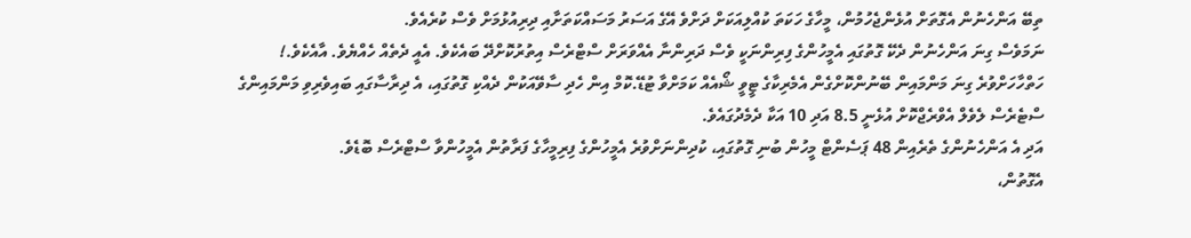ތިބޭ އަންހެނުން އެގޮތަށް އުޅެންޖެހުމުން، މީހާގެ ހަކަތަ ކުއްލިއަކަށް ދަށްވެ އޭގެ އަސަރު މަސައްކަތަށާއި ދިރިއުޅުމަށް ވެސް ކުރެއެވެ.
ނަމަވެސް ގިނަ އަންހެނުން ދެކޭ ގޮތުގައި އެމީހުންގެ ފިރިންނަކީ ވެސް ދަރިންނާ އެއްވަރަށް ސްޓްރެސް އިތުރުކޮށްދޭ ބައެކެވެ. އެއީ ދެތެއް ހެއްޔެވެ. އާއެކެވެ.!
ހަތްހާހަށްވުރެ ގިނަ މަންމައިން ބޭނުންކޮށްގެން އެމެރިކާގެ ޓީވީ ޝޯއެއް ކަމަށްވާ ޓުޑޭ.ކޮމް އިން ހެދި ސާވޭއަކުން ދެއްކި ގޮތުގައި، އެ ދިރާސާގައި ބައިވެރިވި މަންމައިންގެ ސްޓެރެސް ލެވެލް އެވްރެޖްކޮށް އުޅެނީ 8.5 އަދި 10 އަކާ ދެމެދުގައެވެ.
އަދި އެ އަންހެނުންގެ ތެރެއިން 48 ޕަސެންޓް މީހުން ބުނި ގޮތުގައި، ކުދިންނަށްވުރެ އެމީހުންގެ ފިރިމީހާގެ ފަރާތުން އެމީހުންވާ ސްޓްރެސް ބޮޑެވެ.
އެގޮތުން،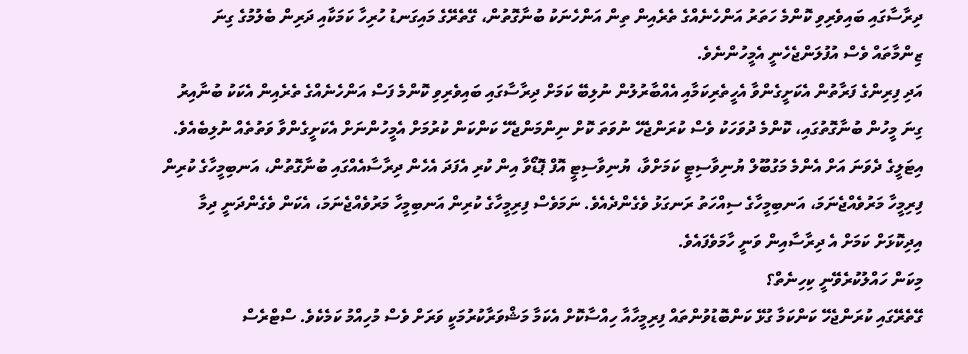ދިރާސާގައި ބައިވެރިވި ކޮންމެ ހަތަރު އަންހެނެއްގެ ތެރެއިން ތިން އަންހެނަކު ބުނާގޮތުން، ގޭތެރޭގެ މައިގަނޑު ހުރިހާ ކަމަކާއި ދަރިން ބެލުމުގެ ގިނަ ޒިންމާތައް ވެސް އުފުލަންޖެހެނީ އެމީހުންނެވެ.
އަދި ފިރިންގެ ފަރާތުން އެކަށީގެންވާ އެހީތެރިކަމާއި އެއްބާރުލުން ނުލިބޭ ކަމަށް ދިރާސާގައި ބައިވެރިވި ކޮންމެ ފަސް އަންހެނެއްގެ ތެރެއިން އެކަކު ބުނާއިރު ގިނަ މީހުން ބުނާގޮތުގައި، ކޮންމެ ދުވަހަކު ވެސް ކުރަންޖެހޭ ނުވަތަ ކޮށް ނިންމަންޖެހޭ ކަންކަން ކުރުމަށް އެމީހުންނަށް އެކަށީގެންވާ ވަތުތެއް ނުލިބެއެވެ.
އިޓަލީގެ ދެވަނަ އަށް އެންމެ މަގުބޫލް ޔުނިވާސިޓީ ކަމަށްވާ، ޔުނިވާސިޓީ އޮފް ޕޮޑޯވާ އިން ކުރި އެފަދަ އެހެން ދިރާސާއެއްގައި ބުނާގޮތުން، އަނބިމީހާގެ ކުރިން ފިރިމީހާ މަރުވެއްޖެނަމަ، އަނބިމީހާގެ ސިއްހަތު ރަނގަޅު ވެގެންދެއެވެ. ނަމަވެސް ފިރިމީހާގެ ކުރިން އަނބިމީހާ މަރުވެއްޖެނަމަ، އެކަން ވެގެންދަނީ ދިމާ އިދިކޮޅަށް ކަމަށް އެ ދިރާސާއިން ވަނީ ހާމަވެފައެވެ.
މިކަން ހައްލުކުރެވޭނީ ކިހިނެތް؟
ގޭތެރޭގައި ކުރަންޖެހޭ ކަންކަމާ ގުޅޭ ކަންބޮޑުވުންތައް ފިރިމީހާއާ ހިއްސާކޮށް އެކަމާ މަޝްވަރާކުރުމަކީ ވަރަށް ވެސް މުހިއްމު ކަމެކެވެ. ސްޓްރެސް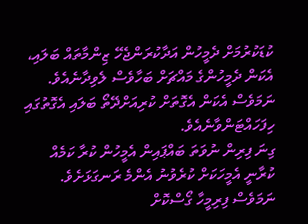ކުޑަކުރުމަށް ދެމީހުން އަދާކުރަންޖެހޭ ޒިންމާތައް ބަލައި، އެކަން ދެމީހުންގެ މައްޗަށް ބަހާވެސް ލެވިދާނެއެވެ. ނަމަވެސް އެކަން އެގޮތަށް ކުރިއަށްދޭތޯ ބަލައި އެގޮތުގައި ހިފަހައްޓަންވާނެއެވެ.
ގިނަ ފިރިން ނުވަތަ ބައްޕައިން އެމީހުން ކުރާ ކަމެއް ކުރާނީ އެމީހަކަށް ކުރެވުނު އެންމެ ރަނގަޅަށެވެ. ނަމަވެސް ފިރިމީހާ ގޯސްކޮށް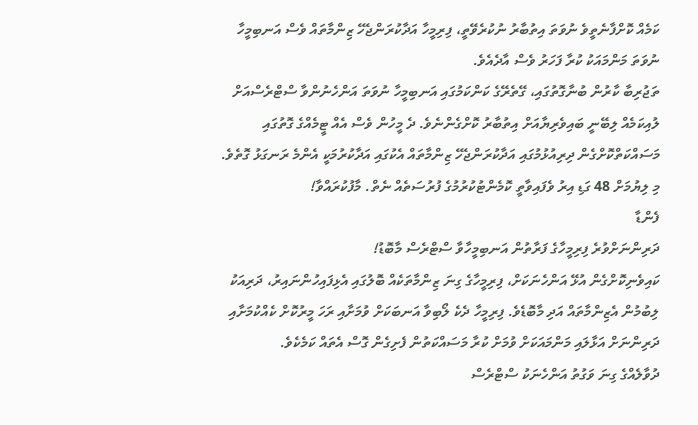ކަމެއް ކޮށްފާނެތީވެ ނުވަތަ އިތުބާރު ނުކުރެވޭތީ، ފިރިމީހާ އަދާކުރަންޖެހޭ ޒިންމާތައް ވެސް އަނބިމީހާ ނުވަތަ މަންމައަކު ކުރާ ފަހަރު ވެސް އާދެއެވެ.
ތަޖުރިބާ ކާރުން ބުނާގޮތުގައި، ގޭތެރޭގެ ކަންކަމުގައި އަނބިމީހާ ނުވަތަ އަންހެނުންވާ ސްޓްރެސްއަށް ލުއިކަމެއް ލިބޭނީ ބައިވެރިޔާއަށް އިތުބާރު ކޮށްގެންނެވެ. ދެ މީހުން ވެސް އެއް ޓީމެއްގެ ގޮތުގައި މަސައްކަތްކޮށްގެން ދިރިއުޅުމުގައި އަދާކުރަންޖެހޭ ޒިންމާތައް އެކުގައި އަދާކުރުމަކީ އެންމެ ރަނގަޅު ގޮތެވެ.
މި ލިޔުމަށް 48 ގަޑި އިރު ވެފައިވާތީ ކޮމެންޓުކުރުމުގެ ފުރުސަތެއް ނެތް. މާފުކުރައްވާ!
ފެންޑާ
ދަރިންނަށްވުރެ ފިރިމީހާގެ ފަރާތުން އަނބިމީހާވާ ސްޓްރެސް މާބޮޑު!
ކައިވެނިކޮށްގެން އުޅޭ އަންހެނަކަށް، ފިރިމީހާގެ ގިނަ ޒިންމާތަކެއް ބޮލުގައި އެޅިފައިހުންނައިރު، ދަރިއަކު ލިބުމުން އެޒިންމާތައް އަދި މާބޮޑެވެ. ފިރިމީހާ ދެކެ ލޯބިވާ އަނބަކަށް ވުމަށާއި ރަހަ މީރުކޮށް ކެއްކުމަށާއި ދަރިންނަށް އަޅާލައި މަންމައަކަށް ވުމަށް ކުރާ މަސައްކަތުން ފެށިގެން ގޮސް އެތައް ކަމެކެވެ.
ދުވާލެއްގެ ގިނަ ވަގުތު އަންހެނަކު ސްޓްރެސް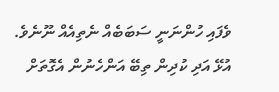ވެފައި ހުންނަނީ ސަބަބެއް ނެތިއެއް ނޫނެވެ. އުޅޭ އަދި ކުދިން ތިބޭ އަންހެނުން އެގޮތަށް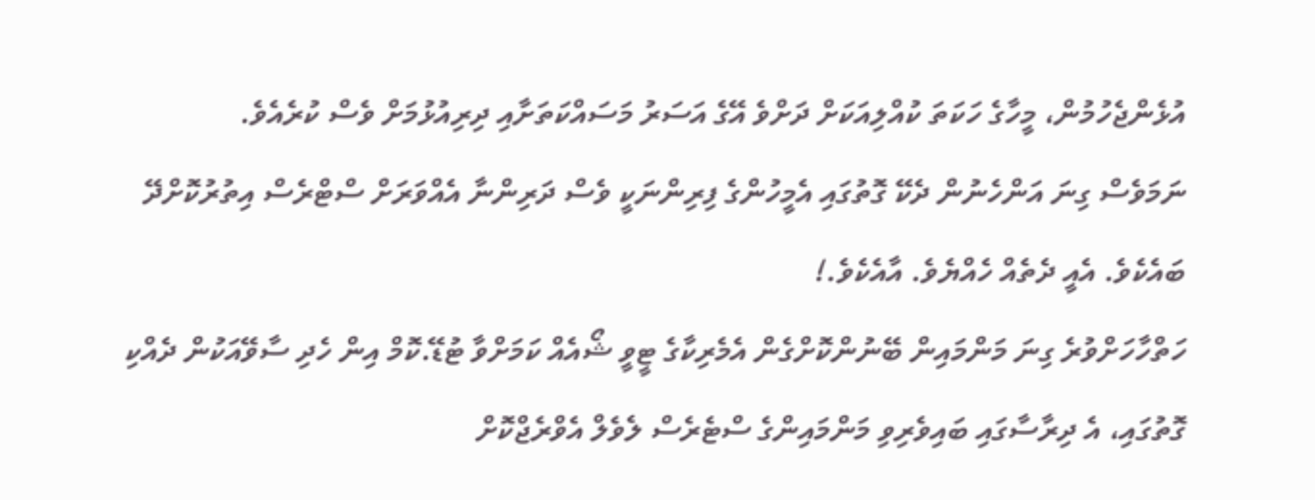އުޅެންޖެހުމުން، މީހާގެ ހަކަތަ ކުއްލިއަކަށް ދަށްވެ އޭގެ އަސަރު މަސައްކަތަށާއި ދިރިއުޅުމަށް ވެސް ކުރެއެވެ.
ނަމަވެސް ގިނަ އަންހެނުން ދެކޭ ގޮތުގައި އެމީހުންގެ ފިރިންނަކީ ވެސް ދަރިންނާ އެއްވަރަށް ސްޓްރެސް އިތުރުކޮށްދޭ ބައެކެވެ. އެއީ ދެތެއް ހެއްޔެވެ. އާއެކެވެ.!
ހަތްހާހަށްވުރެ ގިނަ މަންމައިން ބޭނުންކޮށްގެން އެމެރިކާގެ ޓީވީ ޝޯއެއް ކަމަށްވާ ޓުޑޭ.ކޮމް އިން ހެދި ސާވޭއަކުން ދެއްކި ގޮތުގައި، އެ ދިރާސާގައި ބައިވެރިވި މަންމައިންގެ ސްޓެރެސް ލެވެލް އެވްރެޖްކޮށް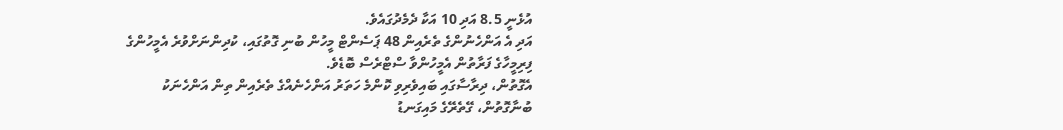އުޅެނީ 8.5 އަދި 10 އަކާ ދެމެދުގައެވެ.
އަދި އެ އަންހެނުންގެ ތެރެއިން 48 ޕަސެންޓް މީހުން ބުނި ގޮތުގައި، ކުދިންނަށްވުރެ އެމީހުންގެ ފިރިމީހާގެ ފަރާތުން އެމީހުންވާ ސްޓްރެސް ބޮޑެވެ.
އެގޮތުން، ދިރާސާގައި ބައިވެރިވި ކޮންމެ ހަތަރު އަންހެނެއްގެ ތެރެއިން ތިން އަންހެނަކު ބުނާގޮތުން، ގޭތެރޭގެ މައިގަނޑު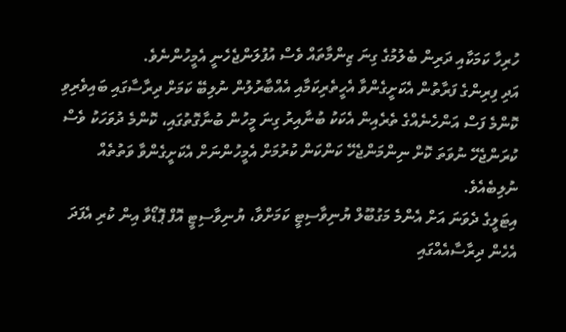ހުރިހާ ކަމަކާއި ދަރިން ބެލުމުގެ ގިނަ ޒިންމާތައް ވެސް އުފުލަންޖެހެނީ އެމީހުންނެވެ.
އަދި ފިރިންގެ ފަރާތުން އެކަށީގެންވާ އެހީތެރިކަމާއި އެއްބާރުލުން ނުލިބޭ ކަމަށް ދިރާސާގައި ބައިވެރިވި ކޮންމެ ފަސް އަންހެނެއްގެ ތެރެއިން އެކަކު ބުނާއިރު ގިނަ މީހުން ބުނާގޮތުގައި، ކޮންމެ ދުވަހަކު ވެސް ކުރަންޖެހޭ ނުވަތަ ކޮށް ނިންމަންޖެހޭ ކަންކަން ކުރުމަށް އެމީހުންނަށް އެކަށީގެންވާ ވަތުތެއް ނުލިބެއެވެ.
އިޓަލީގެ ދެވަނަ އަށް އެންމެ މަގުބޫލް ޔުނިވާސިޓީ ކަމަށްވާ، ޔުނިވާސިޓީ އޮފް ޕޮޑޯވާ އިން ކުރި އެފަދަ އެހެން ދިރާސާއެއްގައި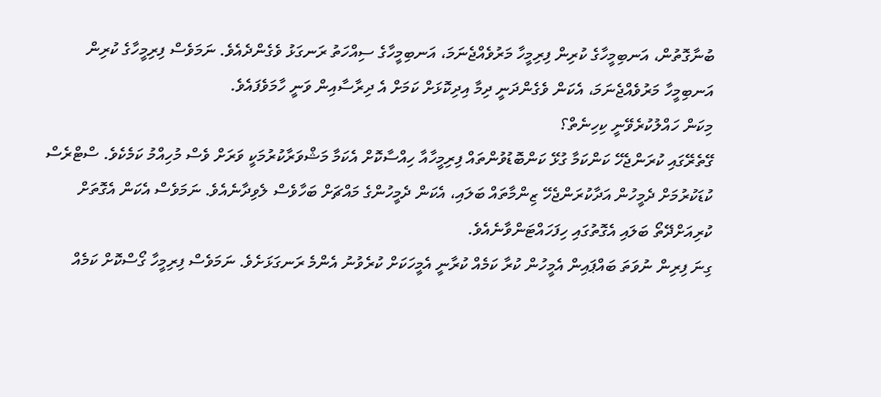ބުނާގޮތުން، އަނބިމީހާގެ ކުރިން ފިރިމީހާ މަރުވެއްޖެނަމަ، އަނބިމީހާގެ ސިއްހަތު ރަނގަޅު ވެގެންދެއެވެ. ނަމަވެސް ފިރިމީހާގެ ކުރިން އަނބިމީހާ މަރުވެއްޖެނަމަ، އެކަން ވެގެންދަނީ ދިމާ އިދިކޮޅަށް ކަމަށް އެ ދިރާސާއިން ވަނީ ހާމަވެފައެވެ.
މިކަން ހައްލުކުރެވޭނީ ކިހިނެތް؟
ގޭތެރޭގައި ކުރަންޖެހޭ ކަންކަމާ ގުޅޭ ކަންބޮޑުވުންތައް ފިރިމީހާއާ ހިއްސާކޮށް އެކަމާ މަޝްވަރާކުރުމަކީ ވަރަށް ވެސް މުހިއްމު ކަމެކެވެ. ސްޓްރެސް ކުޑަކުރުމަށް ދެމީހުން އަދާކުރަންޖެހޭ ޒިންމާތައް ބަލައި، އެކަން ދެމީހުންގެ މައްޗަށް ބަހާވެސް ލެވިދާނެއެވެ. ނަމަވެސް އެކަން އެގޮތަށް ކުރިއަށްދޭތޯ ބަލައި އެގޮތުގައި ހިފަހައްޓަންވާނެއެވެ.
ގިނަ ފިރިން ނުވަތަ ބައްޕައިން އެމީހުން ކުރާ ކަމެއް ކުރާނީ އެމީހަކަށް ކުރެވުނު އެންމެ ރަނގަޅަށެވެ. ނަމަވެސް ފިރިމީހާ ގޯސްކޮށް ކަމެއް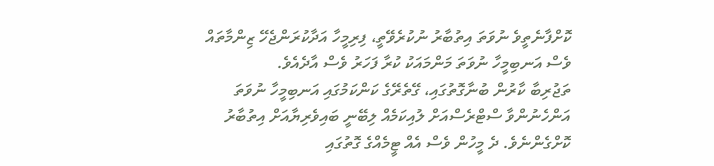ކޮށްފާނެތީވެ ނުވަތަ އިތުބާރު ނުކުރެވޭތީ، ފިރިމީހާ އަދާކުރަންޖެހޭ ޒިންމާތައް ވެސް އަނބިމީހާ ނުވަތަ މަންމައަކު ކުރާ ފަހަރު ވެސް އާދެއެވެ.
ތަޖުރިބާ ކާރުން ބުނާގޮތުގައި، ގޭތެރޭގެ ކަންކަމުގައި އަނބިމީހާ ނުވަތަ އަންހެނުންވާ ސްޓްރެސްއަށް ލުއިކަމެއް ލިބޭނީ ބައިވެރިޔާއަށް އިތުބާރު ކޮށްގެންނެވެ. ދެ މީހުން ވެސް އެއް ޓީމެއްގެ ގޮތުގައި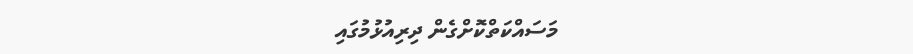މަސައްކަތްކޮށްގެން ދިރިއުޅުމުގައި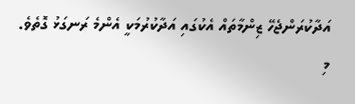އަދާކުރަންޖެހޭ ޒިންމާތައް އެކުގައި އަދާކުރުމަކީ އެންމެ ރަނގަޅު ގޮތެވެ.
މި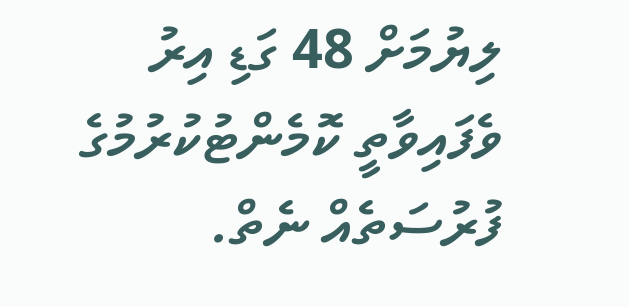ލިޔުމަށް 48 ގަޑި އިރު ވެފައިވާތީ ކޮމެންޓުކުރުމުގެ ފުރުސަތެއް ނެތް.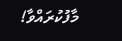މާފުކުރައްވާ!